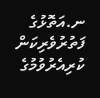ނ.އަތޮޅުގެ ފަތުރުވެރިކަން ކުރިއެރުވުމުގެ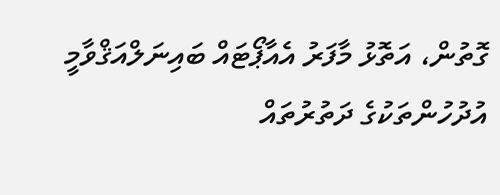ގޮތުން، އަތޮޅު މާފަރު އެއާޕޯޓައް ބައިނަލްއަޤްވާމީ އުދުހުންތަކުގެ ދަތުރުތައް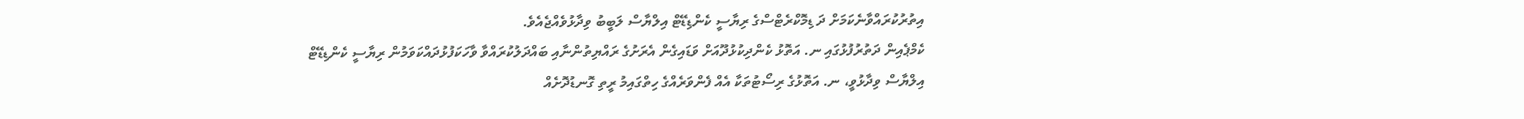އިތުރުކުރައްވާނެކަމަށް ދަ ޑިމޮކްރެޓްސްގެ ރިޔާސީ ކެންޑިޑޭޓް އިލްޔާސް ލަބީބު ވިދާޅުވެއްޖެއެވެ.
ކެމްޕެއިން ދަތުރުފުޅުގައި ނ. އަތޮޅު ކެންދިކުޅުދޫއަށް ވަޑައިގެން އެރަށުގެ ރައްޔިތުންނާއި ބައްދަލުކުރައްވާ ވާހަކަފުޅުދައްކަވަމުން ރިޔާސީ ކެންޑިޑޭޓް އިލްޔާސް ވިދާޅުވީ، ނ. އަތޮޅުގެ ރިސޯޓުތަކާ އެއް ފެންވަރެއްގެ ހިތްގައިމު ރީތި ގޮނޑުދޮށެއް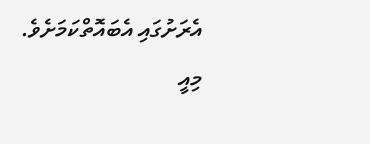އެރަށުގައި އެބައޮތްކަމަށެވެ. މިއީ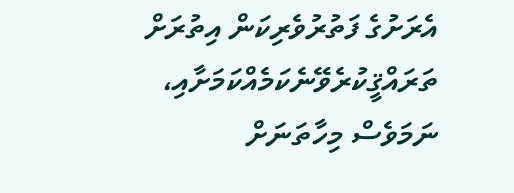އެރަށުގެ ފަތުރުވެރިކަން އިތުރަށް ތަރައްޤީކުރެވޭނެކަމެއްކަމަށާއި، ނަމަވެސް މިހާތަނަށް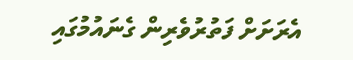އެރަށަށް ފަތުރުވެރިން ގެނައުމުގައި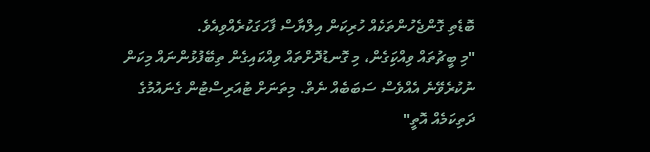ބޮޑެތި ގޮންޖެހުންތަކެއް ހުރިކަން އިލްޔާސް ފާހަގަކުރެއްވިއެވެ.
"މި ބީޗުތައް ވިއްކަިގެން، މި ގޮނޑުދޮށްތައް ވިއްކައިގެން ތިބޭފުޅުންނައް މިކަން ނުކުރެވޭނެ އެއްވެސް ސަބަބެއް ނެތް. މިތަނަށް ޓުއަރިސްޓުން ގެނައުމުގެ ދަތިކަމެއް އޮތީ"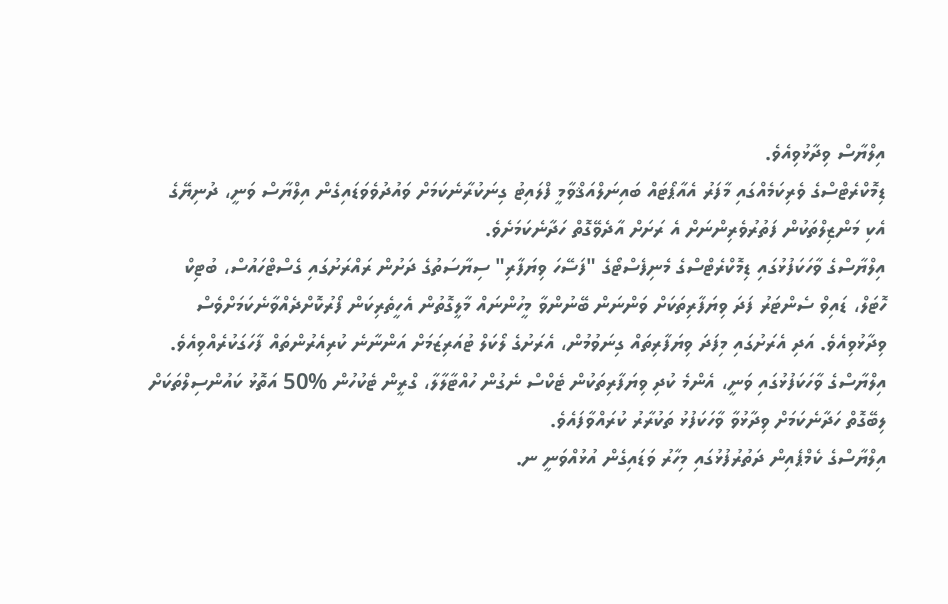އިލްޔާސް ވިދާޅުވިއެވެ.
ޑިމޮކްރެޓްސްގެ ވެރިކަމެއްގައި މާފަރު އެއާޕޯޓައް ބައިނަލްއަޤްވާމީ ފްލައިޓު ގިނަކުރާނެކަމަށް ވައުދުވެވަޑައިގެން އިލްޔާސް ވަނީ، ދުނިޔޭގެ އެކި މަންޒިލްތަކުން ފަތުރުވެރިންނަށް އެ ރަށަށް އާދެވޭގޮތް ހަދާނެކަމަށެވެ.
އިލްޔާސްގެ ވާހަކަފުޅުގައި ޑިމޮކްރެޓްސްގެ މެނިފެސްޓޯގެ "ފަސޭހަ ވިޔަފާރި" ސިޔާސަތުގެ ދަށުން ރައްރަށުގައި ގެސްޓްހައުސް، ބުޓިކް ހޮޓަލް، ޑައިވް ސެންޓަރު ފަދަ ވިޔަފާރިތަކަށް ވަންނަން ބޭނުންވާ މީހުންނައް މާލީގޮތުން އެހީތެރިކަން ފޯރުކޮށްދެއްވާނެކަމަށްވެސް ވިދާޅުވިއެވެ. އަދި އެރަށުގައި މިފަދަ ވިޔަފާރިތައް ގިނަވުމުން، އެރަށުގެ ލޯކަލް ޓުއަރިޒަމަށް އަންނާނެ ކުރިއެރުންތައް ފާހަގަކުރެއްވިއެވެ.
އިލްޔާސްގެ ވާހަކަފުޅުގައި ވަނީ، އެންމެ ކުދި ވިޔަފާރިތަކުން ޓެކްސް ނެގުން ހުއްޓާލާލާ، ގްރީން ޓެކުހުން %50 އަތޮޅު ކައުންސިލްތަކަށް ލިބޭގޮތް ހަދާނެކަމަށް ވިދާޅުވާ ވާހަކަފުޅު ތަކުރާރު ކުރައްވާފައެވެ.
އިލްޔާސްގެ ކެމްޕެއިން ދަތުރުފުޅުގައި މިހާރު ވަޑައިގެން އުޅުއްވަނީ ނ.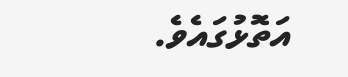އަތޮޅުގައެވެ.